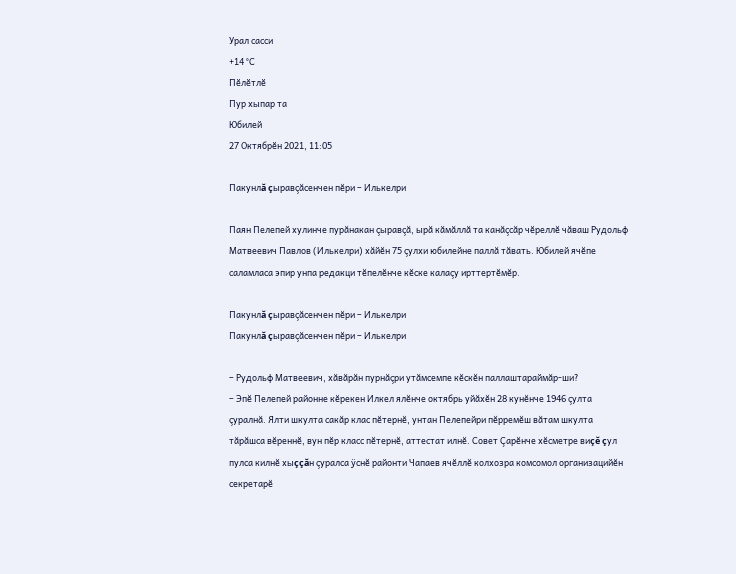Урал сасси
+14 °С
Пӗлӗтлӗ
Пур хыпар та
Юбилей
27 Октябрӗн 2021, 11:05

Пакунлă çыравçăсенчен пĕри – Илькелри

Паян Пелепей хулинче пурăнакан çыравçă, ырă кăмăллă та канăçсăр чĕреллĕ чăваш Рудольф Матвеевич Павлов (Илькелри) хăйĕн 75 çулхи юбилейне паллă тăвать. Юбилей ячĕпе саламласа эпир унпа редакци тĕпелĕнче кĕске калаçу ирттертĕмĕр.

Пакунлă çыравçăсенчен пĕри – Илькелри
Пакунлă çыравçăсенчен пĕри – Илькелри

– Рудольф Матвеевич, хăвăрăн пурнăçри утăмсемпе кĕскĕн паллаштараймăр-ши?
– Эпĕ Пелепей районне кĕрекен Илкел ялĕнче октябрь уйăхĕн 28 кунĕнче 1946 çулта çуралнă. Ялти шкулта сакăр клас пĕтернĕ, унтан Пелепейри пĕрремĕш вăтам шкулта тăрăшса вĕреннĕ, вун пĕр класс пĕтернĕ, аттестат илнĕ. Совет Çарĕнче хĕсметре виçĕ çул пулса килнĕ хыççăн çуралса ÿснĕ районти Чапаев ячĕллĕ колхозра комсомол организацийĕн секретарĕ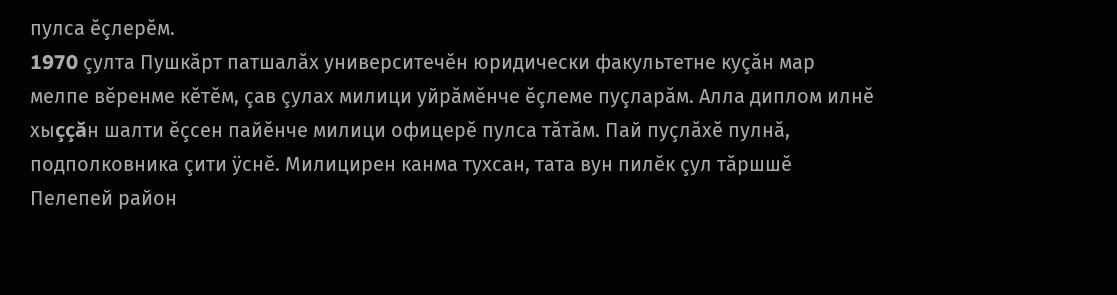пулса ĕçлерĕм.
1970 çулта Пушкăрт патшалăх университечĕн юридически факультетне куçăн мар мелпе вĕренме кĕтĕм, çав çулах милици уйрăмĕнче ĕçлеме пуçларăм. Алла диплом илнĕ хыççăн шалти ĕçсен пайĕнче милици офицерĕ пулса тăтăм. Пай пуçлăхĕ пулнă, подполковника çити ÿснĕ. Милицирен канма тухсан, тата вун пилĕк çул тăршшĕ Пелепей район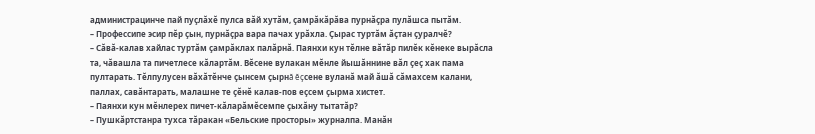администрацинче пай пуçлăхĕ пулса вăй хутăм, çамрăкăрăва пурнăçра пулăшса пытăм.
– Профессипе эсир пĕр çын, пурнăçра вара пачах урăхла. Çырас туртăм ăçтан çуралчĕ?
– Сăвă-калав хайлас туртăм çамрăклах палăрнă. Паянхи кун тĕлне вăтăр пилĕк кĕнеке вырăсла та, чăвашла та пичетлесе кăлартăм. Вĕсене вулакан мĕнле йышăннине вăл çеç хак пама пултарать. Тĕлпулусен вăхăтĕнче çынсем çырнă ĕçсене вуланă май ăшă сăмахсем калани, паллах, савăнтарать, малашне те çĕнĕ калав-пов еçсем çырма хистет.
– Паянхи кун мĕнлерех пичет-кăларăмĕсемпе çыхăну тытатăр?
– Пушкăртстанра тухса тăракан «Бельские просторы» журналпа. Манăн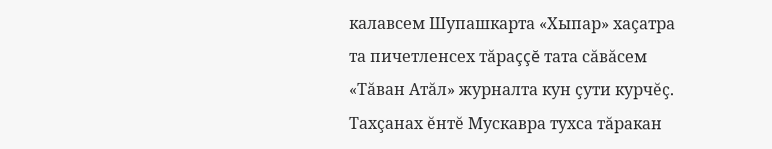калавсем Шупашкарта «Хыпар» хаçатра та пичетленсех тăраççĕ тата сăвăсем «Тăван Атăл» журналта кун çути курчĕç. Тахçанах ĕнтĕ Мускавра тухса тăракан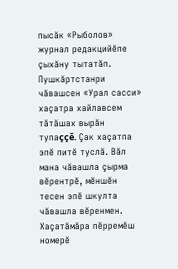пысăк «Рыболов» журнал редакцийĕпе çыхăну тытатăп.
Пушкăртстанри чăвашсен «Урал сасси» хаçатра хайлавсем тăтăшах вырăн тупаççĕ. Çак хаçатпа эпĕ питĕ туслă. Вăл мана чăвашла çырма вĕрентрĕ, мĕншĕн тесен эпĕ шкулта чăвашла вĕренмен. Хаçатăмăра пĕрремĕш номерĕ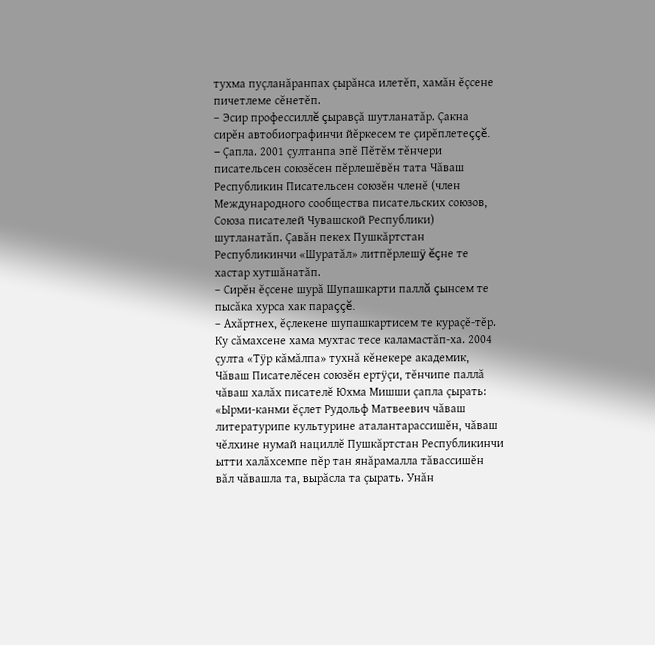тухма пуçланăранпах çырăнса илетĕп, хамăн ĕçсене пичетлеме сĕнетĕп.
– Эсир профессиллĕ çыравçă шутланатăр. Çакна сирĕн автобиографинчи йĕркесем те çирĕплетеççĕ.
– Çапла. 2001 çултанпа эпĕ Пĕтĕм тĕнчери писательсен союзĕсен пĕрлешĕвĕн тата Чăваш Республикин Писательсен союзĕн членĕ (член Международного сообщества писательских союзов, Союза писателей Чувашской Республики) шутланатăп. Çавăн пекех Пушкăртстан Республикинчи «Шуратăл» литпĕрлешÿ ĕçне те хастар хутшăнатăп.
– Сирĕн ĕçсене шурă Шупашкарти паллă çынсем те пысăка хурса хак параççĕ.
– Ахăртнех, ĕçлекене шупашкартисем те кураçĕ-тĕр. Ку сăмахсене хама мухтас тесе каламастăп-ха. 2004 çулта «Тÿр кăмăлпа» тухнă кĕнекере академик, Чăваш Писателĕсен союзĕн ертÿçи, тĕнчипе паллă чăваш халăх писателĕ Юхма Мишши çапла çырать: «Ырми-канми ĕçлет Рудольф Матвеевич чăваш литературипе культурине аталантарассишĕн, чăваш чĕлхине нумай нациллĕ Пушкăртстан Республикинчи ытти халăхсемпе пĕр тан янăрамалла тăвассишĕн вăл чăвашла та, вырăсла та çырать. Унăн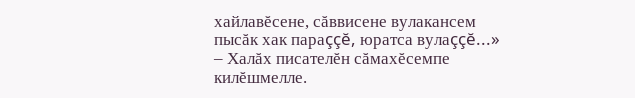хайлавĕсене, сăввисене вулакансем пысăк хак параççĕ, юратса вулаççĕ...»
– Халăх писателĕн сăмахĕсемпе килĕшмелле.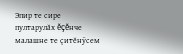Эпир те сире пултарулăх ĕçĕнче малашне те çитĕнÿсем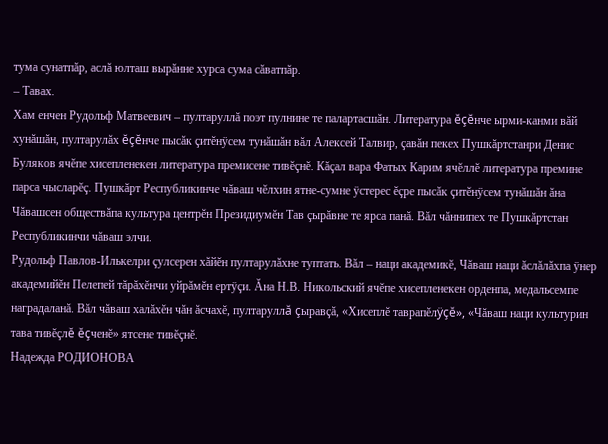тума сунатпăр, аслă юлташ вырăнне хурса сума сăватпăр.
– Тавах.
Хам енчен Рудольф Матвеевич – пултаруллă поэт пулнине те палартасшăн. Литература ĕçĕнче ырми-канми вăй хунăшăн, пултарулăх ĕçĕнче пысăк çитĕнÿсем тунăшăн вăл Алексей Талвир, çавăн пекех Пушкăртстанри Денис Буляков ячĕпе хисепленекен литература премисене тивĕçнĕ. Кăçал вара Фатых Карим ячĕллĕ литература премине парса чысларĕç. Пушкăрт Республикинче чăваш чĕлхин ятне-сумне ÿстерес ĕçре пысăк çитĕнÿсем тунăшăн ăна Чăвашсен обществăпа культура центрĕн Президиумĕн Тав çырăвне те ярса панă. Вăл чăннипех те Пушкăртстан Республикинчи чăваш элчи.
Рудольф Павлов-Илькелри çулсерен хăйĕн пултарулăхне туптать. Вăл – наци академикĕ, Чăваш наци ăслăлăхпа ÿнер академийĕн Пелепей тăрăхĕнчи уйрăмĕн ертÿçи. Ăна Н.В. Никольский ячĕпе хисепленекен орденпа, медальсемпе наградаланă. Вăл чăваш халăхĕн чăн ăсчахĕ, пултаруллă çыравçă, «Хисеплĕ таврапĕлÿçĕ», «Чăваш наци культурин тава тивĕçлĕ ĕçченĕ» ятсене тивĕçнĕ.
Надежда РОДИОНОВА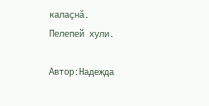калаçнă.
Пелепей хули.

Автор:Надежда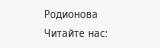Родионова
Читайте нас: